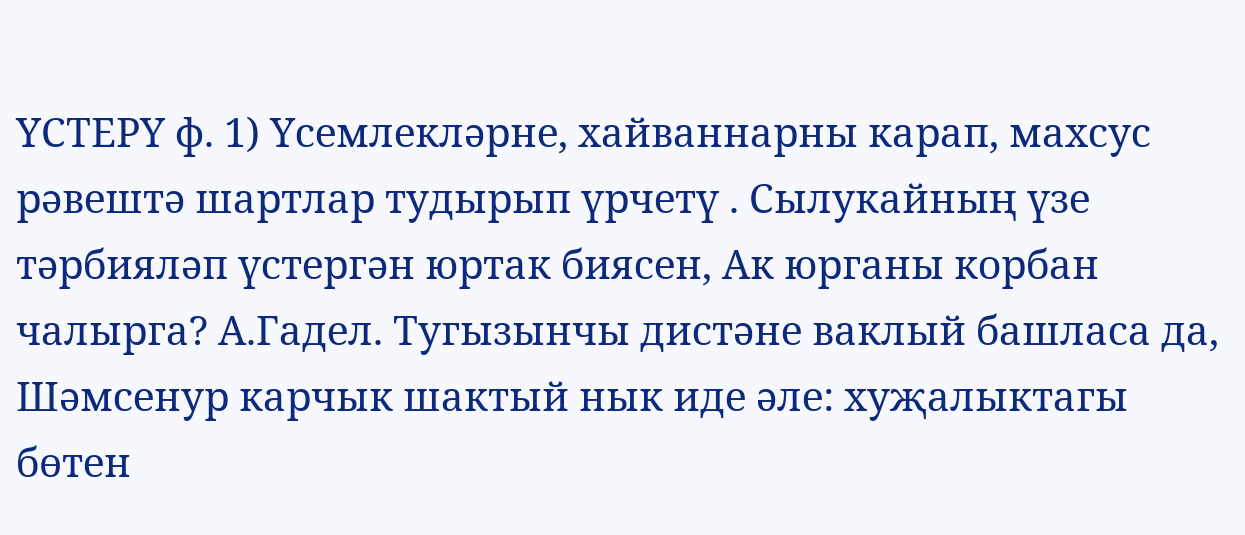ҮСТЕРҮ ф. 1) Үсемлекләрне, хайваннарны карап, махсус рәвештә шартлар тудырып үрчетү . Сылукайның үзе тәрбияләп үстергән юртак биясен, Ак юрганы корбан чалырга? А.Гадел. Тугызынчы дистәне ваклый башласа да, Шәмсенур карчык шактый нык иде әле: хуҗалыктагы бөтен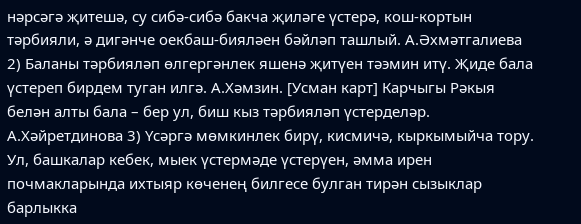нәрсәгә җитешә, су сибә-сибә бакча җиләге үстерә, кош-кортын тәрбияли, ә дигәнче оекбаш-бияләен бәйләп ташлый. А.Әхмәтгалиева 2) Баланы тәрбияләп өлгергәнлек яшенә җитүен тәэмин итү. Җиде бала үстереп бирдем туган илгә. А.Хәмзин. [Усман карт] Карчыгы Рәкыя белән алты бала – бер ул, биш кыз тәрбияләп үстерделәр. А.Хәйретдинова 3) Үсәргә мөмкинлек бирү, кисмичә, кыркымыйча тору. Ул, башкалар кебек, мыек үстермәде үстерүен, әмма ирен почмакларында ихтыяр көченең билгесе булган тирән сызыклар барлыкка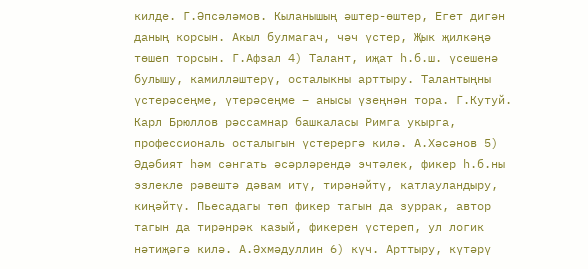килде. Г.Әпсәләмов. Кыланышың әштер-өштер, Егет дигән даның корсын. Акыл булмагач, чәч үстер, Җык җилкәңә төшеп торсын. Г.Афзал 4) Талант, иҗат һ.б.ш. үсешенә булышу, камилләштерү, осталыкны арттыру. Талантыңны үстерәсеңме, үтерәсеңме – анысы үзеңнән тора. Г.Кутуй. Карл Брюллов рәссамнар башкаласы Римга укырга, профессиональ осталыгын үстерергә килә. А.Хәсәнов 5) Әдәбият һәм сәнгать әсәрләрендә эчтәлек, фикер һ.б.ны эзлекле рәвештә дәвам итү, тирәнәйтү, катлауландыру, киңәйтү. Пьесадагы төп фикер тагын да зуррак, автор тагын да тирәнрәк казый, фикерен үстереп, ул логик нәтиҗәгә килә. А.Әхмәдуллин 6) күч. Арттыру, күтәрү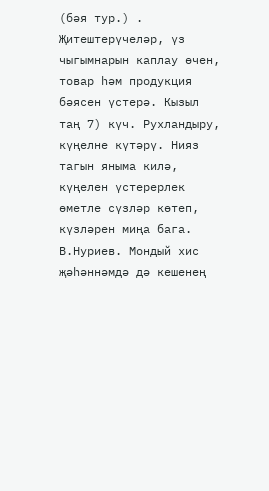(бәя тур.) . Җитештерүчеләр, үз чыгымнарын каплау өчен, товар һәм продукция бәясен үстерә. Кызыл таң 7) күч. Рухландыру, күңелне күтәрү. Нияз тагын яныма килә, күңелен үстерерлек өметле сүзләр көтеп, күзләрен миңа бага. В.Нуриев. Мондый хис җәһәннәмдә дә кешенең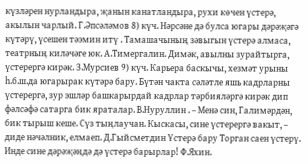күзләрен нурландыра, җанын канатландыра, рухи көчен үстерә, акылын чарлый. Г.Әпсәләмов 8) күч. Нәрсәне дә булса югары дәрәҗәгә күтәрү, үсешен тәэмин итү . Тамашачының зәвыгын үстерә алмаса, театрның киләчәге юк. А.Тимергалин. Димәк, авылны зурайтырга, үстерергә кирәк. З.Мурсиев 9) күч. Карьера баскычы, хезмәт урыны һ.б.ш.да югарырак күтәрә бару. Бүтән чакта сәләтле яшь кадрларны үстерергә, зур эшләр башкарырдай кадрлар тәрбияләргә кирәк дип фәлсәфә сатарга бик яраталар. В.Нуруллин . – Менә син, Галимәрдән, бик тырыш кеше. Сүз тыңлаучан. Кыскасы, сине үстерергә вакыт, – диде нәчәлник, елмаеп. Д.Гыйсметдин Үстерә бару Торган саен үстерү. Инде сине дәрәҗәңдә дә үстерә барырлар! Ф.Яхин.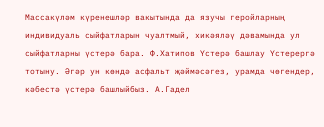Массакүләм күренешләр вакытында да язучы геройларның индивидуаль сыйфатларын чуалтмый, хикәяләү дәвамында ул сыйфатларны үстерә бара. Ф.Хатипов Үстерә башлау Үстерергә тотыну. Әгәр ун көндә асфальт җәймәсәгез, урамда чөгендер, кәбестә үстерә башлыйбыз. А.Гадел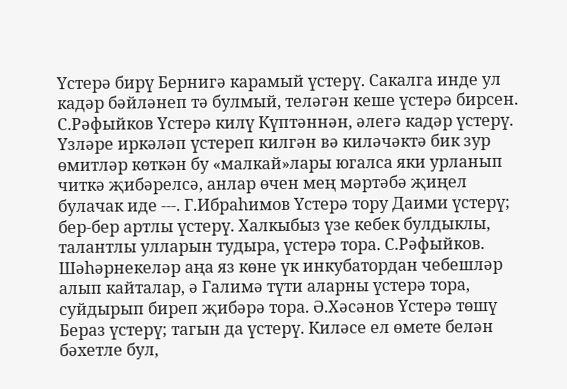Үстерә бирү Бернигә карамый үстерү. Сакалга инде ул кадәр бәйләнеп тә булмый, теләгән кеше үстерә бирсен. С.Рәфыйков Үстерә килү Күптәннән, әлегә кадәр үстерү. Үзләре иркәләп үстереп килгән вә киләчәктә бик зур өмитләр көткән бу «малкай»лары югалса яки урланып читкә җибәрелсә, анлар өчен мең мәртәбә җиңел булачак иде ---. Г.Ибраһимов Үстерә тору Даими үстерү; бер-бер артлы үстерү. Халкыбыз үзе кебек булдыклы, талантлы улларын тудыра, үстерә тора. С.Рәфыйков. Шәһәрнекеләр аңа яз көне үк инкубатордан чебешләр алып кайталар, ә Галимә түти аларны үстерә тора, суйдырып биреп җибәрә тора. Ә.Хәсәнов Үстерә төшү Бераз үстерү; тагын да үстерү. Киләсе ел өмете белән бәхетле бул,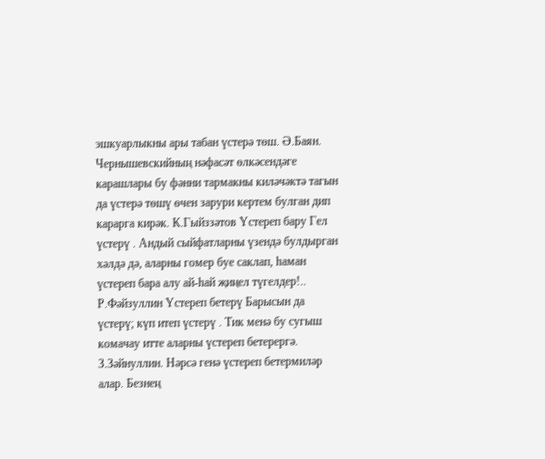эшкуарлыкны ары табан үстерә төш. Ә.Баян. Чернышевскийның нәфасәт өлкәсендәге карашлары бу фәнни тармакны киләчәктә тагын да үстерә төшү өчен зарури кертем булган дип карарга кирәк. К.Гыйззәтов Үстереп бару Гел үстерү . Андый сыйфатларны үзендә булдырган хәлдә дә, аларны гомер буе саклап, һаман үстереп бара алу ай-һай җиңел түгелдер!.. Р.Фәйзуллин Үстереп бетерү Барысын да үстерү; күп итеп үстерү . Тик менә бу сугыш комачау итте аларны үстереп бетерергә. З.Зәйнуллин. Нәрсә генә үстереп бетермиләр алар. Безнең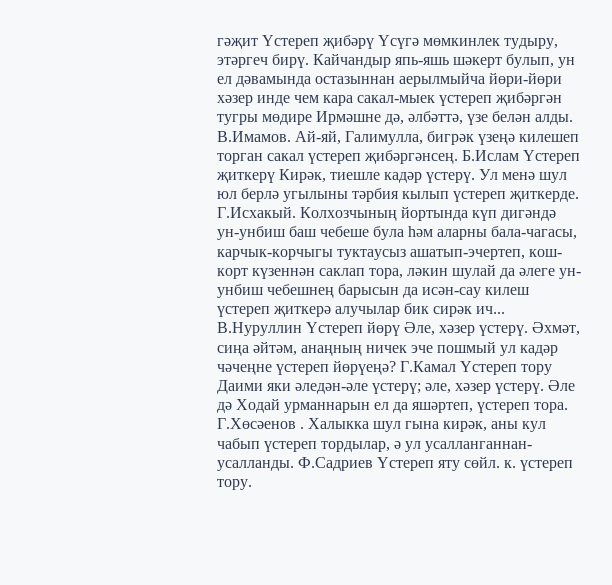гәҗит Үстереп җибәрү Үсүгә мөмкинлек тудыру, этәргеч бирү. Кайчандыр япь-яшь шәкерт булып, ун ел дәвамында остазыннан аерылмыйча йөри-йөри хәзер инде чем кара сакал-мыек үстереп җибәргән тугры мөдире Ирмәшне дә, әлбәттә, үзе белән алды. В.Имамов. Ай-яй, Галимулла, бигрәк үзеңә килешеп торган сакал үстереп җибәргәнсең. Б.Ислам Үстереп җиткерү Кирәк, тиешле кадәр үстерү. Ул менә шул юл берлә угылыны тәрбия кылып үстереп җиткерде. Г.Исхакый. Колхозчының йортында күп дигәндә ун-унбиш баш чебеше була һәм аларны бала-чагасы, карчык-корчыгы туктаусыз ашатып-эчертеп, кош-корт күзеннән саклап тора, ләкин шулай да әлеге ун-унбиш чебешнең барысын да исән-сау килеш үстереп җиткерә алучылар бик сирәк ич... В.Нуруллин Үстереп йөрү Әле, хәзер үстерү. Әхмәт, сиңа әйтәм, анаңның ничек эче пошмый ул кадәр чәчеңне үстереп йөрүеңә? Г.Камал Үстереп тору Даими яки әледән-әле үстерү; әле, хәзер үстерү. Әле дә Ходай урманнарын ел да яшәртеп, үстереп тора. Г.Хөсәенов . Халыкка шул гына кирәк, аны кул чабып үстереп тордылар, ә ул усалланганнан-усалланды. Ф.Садриев Үстереп яту сөйл. к. үстереп тору.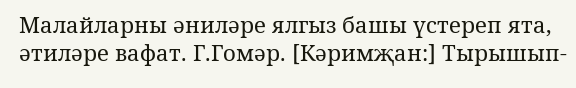Малайларны әниләре ялгыз башы үстереп ята, әтиләре вафат. Г.Гомәр. [Кәримҗан:] Тырышып-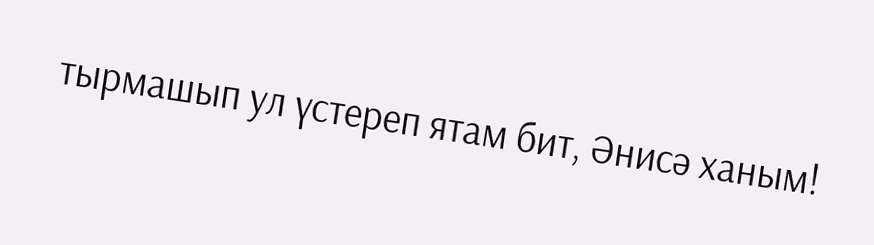тырмашып ул үстереп ятам бит, Әнисә ханым!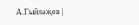А.Гыйләҗев |